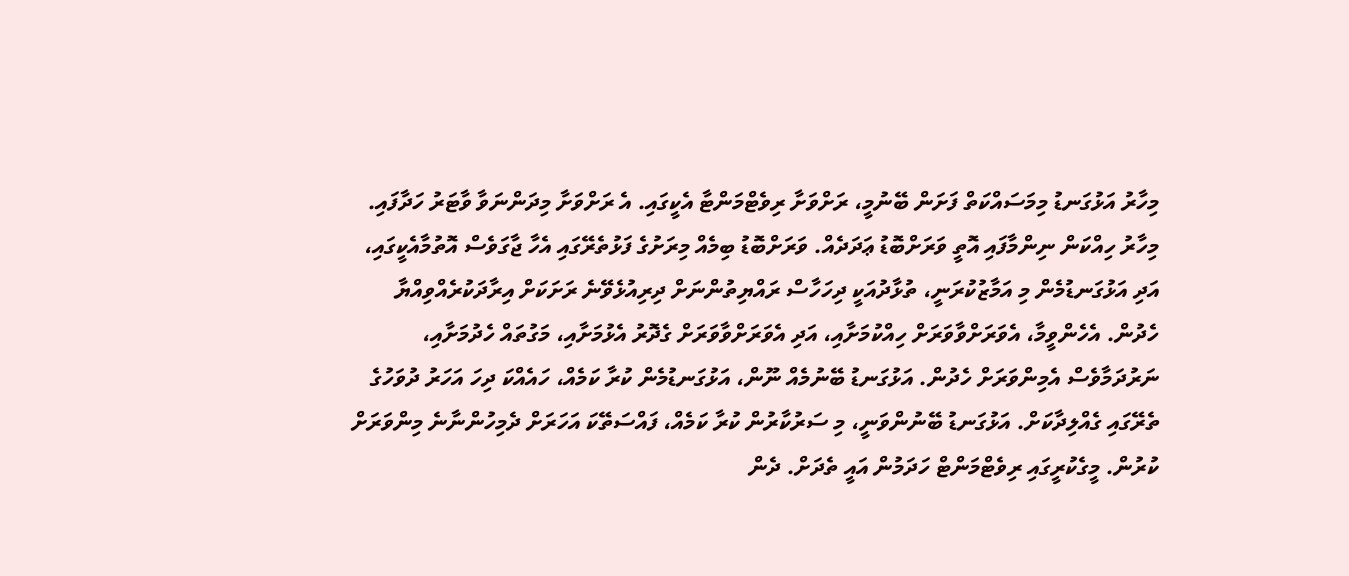މިހާރު އަޅުގަނޑު މިމަސައްކަތް ފަށަން ބޭނުމީ، ރަށްވަށާ ރިވެޓްމަންޓާ އެކީގައި. އެ ރަށްވަށާ މިދަންނަވާ ވާޓަރު ހަދާފައި. މިހާރު ހިއްކަން ނިންމާފައި އޮތީ ވަރަށްބޮޑު ޢަދަދެއް. ވަރަށްބޮޑު ބިމެއް މިރަށުގެ ފަޅުތެރޭގައި އެހާ ޖާގަވެސް އޮތުމާއެކީގައި، އަދި އަޅުގަނޑުމެން މި އަމާޒުކުރަނީ، ތުޅާދުއަކީ ދިހަހާސް ރައްޔިތުންނަށް ދިރިއުޅެވޭނެ ރަށަކަށް އިރާދަކުރެއްވިއްޔާ ހެދުން. އެހެންވީމާ، އެވަރަށްވާވަރަށް ހިއްކުމަށާއި، އަދި އެވަރަށްވާވަރަށް ގެދޮރު އެޅުމަށާއި، މަގުތައް ހެދުމަށާއި، ނަރުދަމާވެސް އެމިންވަރަށް ހެދުން. އަޅުގަނޑު ބޭނުމެއް ނޫން، އަޅުގަނޑުމެން ކުރާ ކަމެއް، ހައެއްކަ ދިހަ އަހަރު ދުވަހުގެ ތެރޭގައި ގެއްލިދާކަށް. އަޅުގަނޑު ބޭނުންވަނީ، މި ސަރުކާރުން ކުރާ ކަމެއް، ފައްސަތޭކަ އަހަރަށް ދެމިހުންނާނެ މިންވަރަށް ކުރުން. މީގެކުރީގައި ރިވެޓްމަންޓް ހަދަމުން އައީ ތެދަށް. ދެން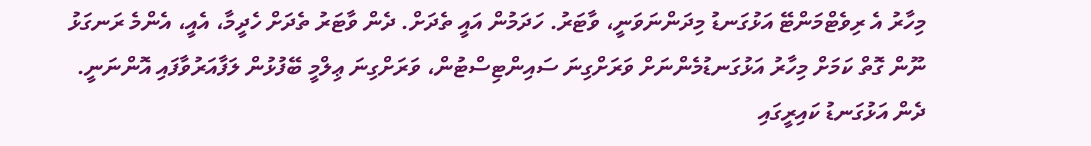މިހާރު އެ ރިވެޓްމަންޓޭ އަޅުގަނޑު މިދަންނަވަނީ، ވާޓަރު. ހަދަމުން އައީ ތެދަށް. ދެން ވާޓަރު ތެދަށް ހެދީމާ، އެއީ، އެންމެ ރަނގަޅު ނޫން ގޮތް ކަމަށް މިހާރު އަޅުގަނޑުމެންނަށް ވަރަށްގިނަ ސައިންޓިސްޓުން، ވަރަށްގިނަ ޢިލްމީ ބޭފުޅުން ލަފާއަރުވާފައި އޮންނަނީ. ދެން އަޅުގަނޑު ކައިރީގައި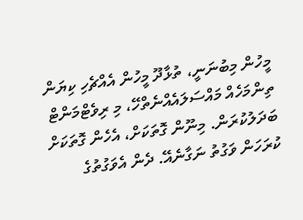މީހުން މިބުނަނީ، ތުޅާދޫ މީހުން އެއްޗެހި ކިޔަން ތިންމަހެއް މައްސަލައެއްނެތްހޭ، މި ރިވެޓްމަންޓް ބަދަލުކުރަން. މިނޫން ގޮތަކަށް، އެހެން ގޮތަކަށް ކުރަހަން ވަގުތު ނަގާނެއޭ. ދެން އެވަގުތުގެ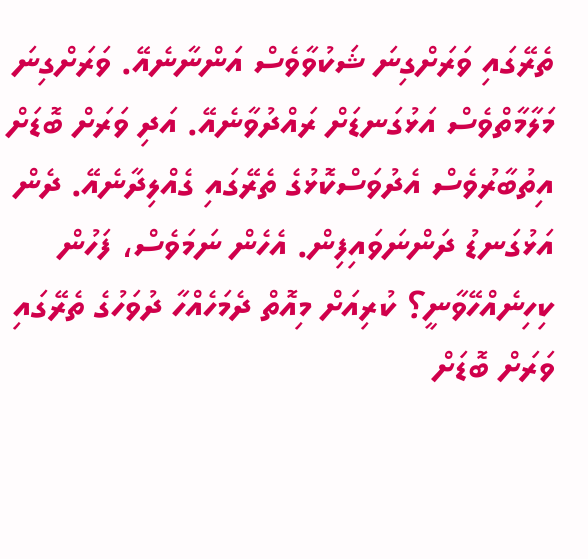ތެރޭގައި ވަރަށްގިނަ ޝަކުވާވެސް އަންނާނެއޭ. ވަރަށްގިނަ މަލާމާތްވެސް އަޅުގަނޑަށް ރައްދުވާނެއޭ. އަދި ވަރަށް ބޮޑަށް އިތުބާރުވެސް އެދުވަސްކޮޅުގެ ތެރޭގައި ގެއްލިދާނެއޭ. ދެން އަޅުގަނޑު ދަންނަވައިފިން. އެހެން ނަމަވެސް، ފަހުން ކިހިނެއްހޭވާނީ؟ ކުރިއަށް މިއޮތް ދެމަހެއްހާ ދުވަހުގެ ތެރޭގައި ވަރަށް ބޮޑަށް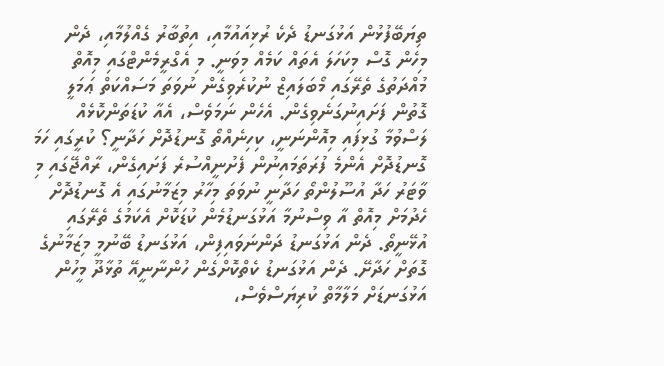ތިޔަބޭފުޅުން އަޅުގަނޑު ދެކެ ރުޅިއައުމާއި، އިތުބާރު ގެއްލުމާއި، ދެން މިހެން ގޮސް މިކަހަލަ އެތައް ކަމެއް މިވަނީ. މި އެގްރީމެންޓްގައި މިއޮތް މުއްދަތުގެ ތެރޭގައި މޯބަލައިޒް ނުކުރެވިގެން ނުވަތަ މަސައްކަތް ޢަމަލީ ގޮތުން ފަށައިނުގަނެވިގެން. އެހެން ނަމަވެސް، އެއާ ކުޑަތަންކޮޅެއް ލަސްވުމާ ގުޅިފައި މިއޮންނަނީ، ކިހިނެއްތޯ ގޮނޑުދޮށް ހަދާނީ؟ ކުރީގައި ހަމަ ގޮނޑުދޮށް އެންމެ ފުރަތަމައިނުން ފެށުނީއްސުރެ ފަށައިގެން، ރާއްޖޭގައި މި ވާޓަރު ހަދާ އުސޫލުންތޯ ހަދާނީ ނުވަތަ މިހާރު މިޒަމާނުގައި އެ ގޮނޑުދޮށް ހެދުމަށް މިއޮތް އާ ވިސްނުމާ އަޅުގަނޑުމެން ކުޑަކޮށް އެކަމުގެ ތެރޭގައި އުޅޭނީތޯ. ދެން އަޅުގަނޑު ދަންނަވައިފިން، އަޅުގަނޑު ބޭނުމީ މިޒަމާނުގެ ގޮތަށް ހަދާށޭ. ދެން އަޅުގަނޑު ކެތްކޮށްގެން ހުންނާނީއޭ ތުޅާދޫ މީހުން އަޅުގަނޑަށް މަލާމާތް ކުރިޔަސްވެސް،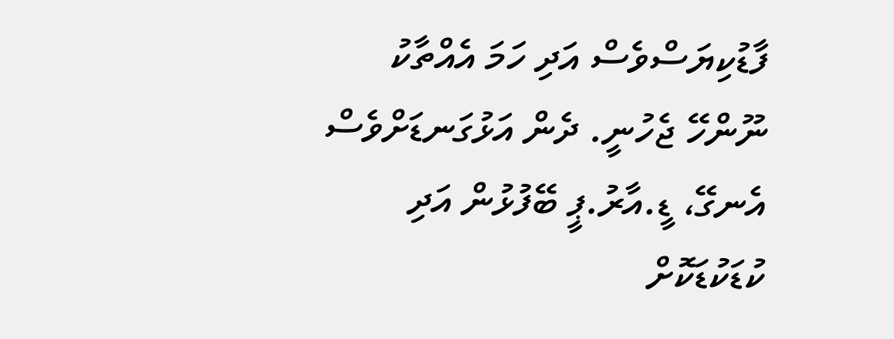ފާޑުކިޔަސްވެސް އަދި ހަމަ އެއްތާކު ނޫންހޭ ޖެހުނީ. ދެން އަޅުގަނޑަށްވެސް އެނގޭ، ޑީ.އާރު.ޕީ ބޭފުޅުން އަދި ކުޑަކުޑަކޮށް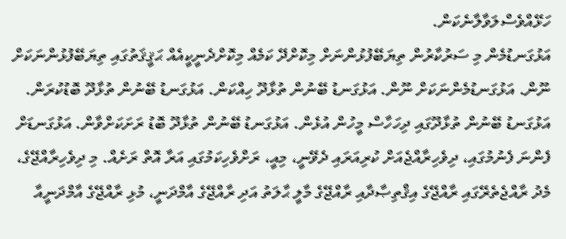ހަޅޭއްވެސްލަވާލާނެކަން.
އަޅުގަނޑުމެން މި ސަރުކާރުން ތިޔަބޭފުޅުންނަށް މިކޮށްދޭ ކަމެއް މިކޮށްދެނީކީއެއް ޙަޤީޤަތުގައި ތިޔަބޭފުޅުންނަކަށް ނޫން. އަޅުގަނޑުމެންނަކަށް ނޫން. އަޅުގަނޑު ބޭނުން ތުޅާދޫ ހިއްކަން. އަޅުގަނޑު ބޭނުން ތުޅާދޫ ބޮޑުކުރަން. އަޅުގަނޑު ބޭނުން ތުޅާދޫގައި ދިހަހާސް މީހުން އުޅެން. އަޅުގަނޑު ބޭނުން ތުޅާދޫ ބޮޑު ރަށަކަށްވާން. އަޅުގަނޑަށް ފެންނަ ފެނުމުގައި، ދިވެހިރާއްޖެއަށް ކުރިއަރައި ދެވޭނީ، މިއީ، ރަށްވެހިކަމުގައި އަރާ އޮތް ރަށެއް. މި ދިވެހިރާއްޖޭގެ، މެދު ރާއްޖެތެރޭގައި ރާއްޖޭގެ އިޤްތިޞާދާއި ރާއްޖޭގެ މާލީ ޙާލަތު އަދި ރާއްޖޭގެ އާމްދަނީ، މުޅި ރާއްޖޭގެ އާމްދަނީއާ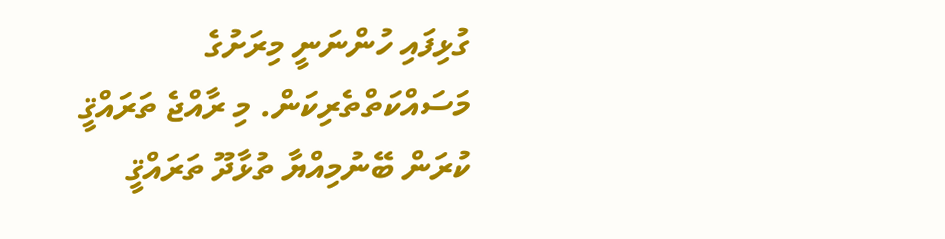ގުޅިފައި ހުންނަނީ މިރަށުގެ މަސައްކަތްތެރިކަން. މި ރާއްޖެ ތަރައްޤީ ކުރަން ބޭނުމިއްޔާ ތުޅާދޫ ތަރައްޤީ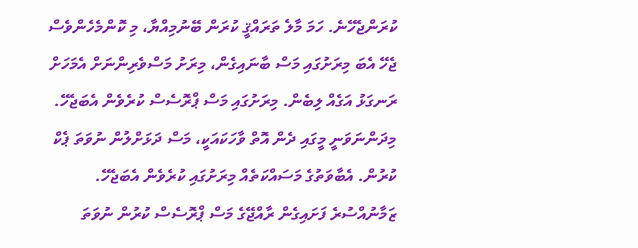ކުރަންޖެހޭނެ. ހަމަ މާލެ ތަރައްޤީ ކުރަން ބޭނުމިއްޔާ، މި ކޮންމެހެންވެސް ޖެހޭ އެބަ މިރަށުގައި މަސް ބާނައިގެން، މިރަށު މަސްވެރިންނަށް އެމަހަށް ރަނގަޅު އަގެއް ލިބެން. މިރަށުގައި މަސް ޕްރޮސެސް ކުރެވެން އެބަޖެހޭ. މިދަންނަވަނީ މީގައި ދެން އޮތް ވާހަކައަކީ، މަސް ދަޅަށްލުން ނުވަތަ ޕެކް ކުރުން. އެބާވަތުގެ މަސައްކަތެއް މިރަށުގައި ކުރެވެން އެބަޖެހޭ. ޒަމާނުއްސުރެ ފަށައިގެން ރާއްޖޭގެ މަސް ޕްރޮސެސް ކުރުން ނުވަތަ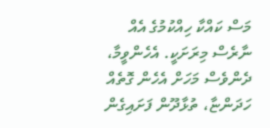މަސް ކައްކާ ހިއްކުމުގެ އެއް ނާރެސް މިރަށަކީ. އެހެންވީމާ، ދެންވެސް މަހަށް އެހެން ގޮތެއް ހަދަންޏާ، ތުޅާދޫން ފަށައިގެން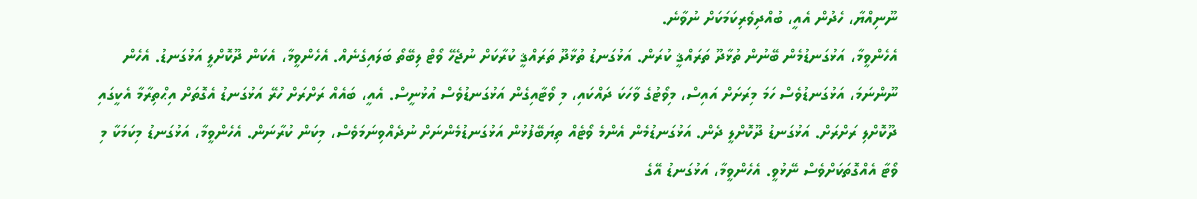ނޫނިއްޔާ، ހެދުން އެއީ، ބުއްދިވެރިކަމަކަށް ނުވާނެ.
އެހެންވީމާ، އަޅުގަނޑުމެން ބޭނުން ތުޅާދޫ ތަރައްޤީ ކުރަން. އަޅުގަނޑު ތުޅާދޫ ތަރައްޤީ ކުރާކަށް ނުޖެހޭ ވޯޓް ލިބޭތޯ ބަލައިގެނެއް. އެހެންވީމާ، އެކަން ދޫކޮށްލީ އަޅުގަނޑު. އެހެން ނޫންނަމަ، އަޅުގަނޑުވެސް ހަމަ މިރަށަށް އައިސް، މިވޯޓުގެ ވާހަކަ ދައްކައި، މި ވޯޓާއިގެން އަޅުގަނޑުވެސް އުޅުނީސް. އެއީ، ބައެއް ރަށްރަށް ހުރޭ އަޅުގަނޑު އެގޮތަށް އިޙްތިރާމާ އެކީގައި ދޫކޮށްލި ރަށްރަށް. އަޅުގަނޑު ދޫކޮށްލީ ދެން. އަޅުގަނޑުމެން އެންމެ ވޯޓެއް ތިޔަބޭފުޅުން އަޅުގަނޑުމެންނަށް ނުދެއްވިނަމަވެސް، މިކަން ކުރާނަން. އެހެންވީމާ، އަޅުގަނޑު މިކަމަކާ މި ވޯޓާ އެއްގޮތަކަށްވެސް ނޭޅުވީ. އެހެންވީމާ، އަޅުގަނޑު އޭގެ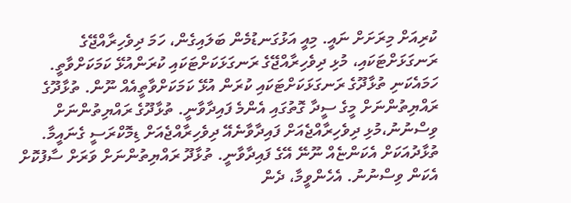ކުރިއަށް މިރަށަށް ނައީ. މިއީ އަޅުގަނޑުމެން ބަލައިގެން، ހަމަ ދިވެހިރާއްޖޭގެ ރަނގަޅަށްޓަކައި، މުޅި ދިވެހިރާއްޖޭގެ ރަނގަޅަކަށްޓަކައި ކުރަންއުޅޭ ކަމަކަށްވާތީ. ހަމައެކަނި ތުޅާދޫގެ ރަނގަޅަކަށްޓަކައި ކުރަން އުޅޭ ކަމަކަށްވާތީއެއް ނޫން. ތުޅާދޫގެ ރައްޔިތުންނަށް މީގެ ސީދާ ގޮތުގައި އެންމެ ފައިދާވާނީ. ތުޅާދޫގެ ރައްޔިތުންނަށް ވިސްނުނު،މުޅި ދިވެހިރާއްޖެއަށް ފައިދާވާނެއޭ ދިވެހިރާއްޖެއަށް ޑިމޮކްރަސީ ގެނައީމާ. ތުޅާދުއަކަށް އެކަންޏެއް ނޫނޭ އޭގެ ފައިދާވާނީ. ތުޅާދޫ ރައްޔިތުންނަށް ވަރަށް ސާފުކޮށް އެކަން ވިސްނުނު. އެހެންވީމާ، ދެން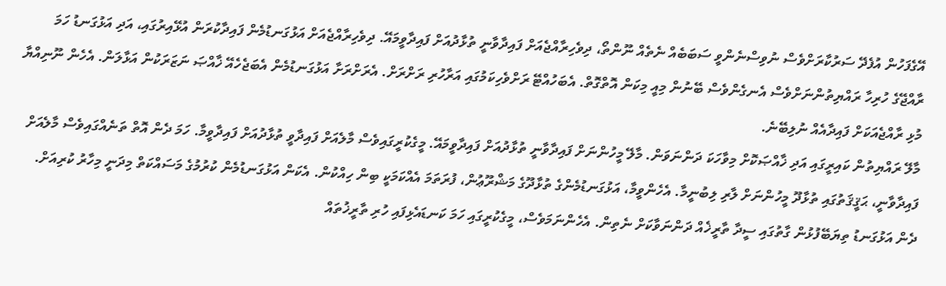އޭގެފަހުން އުފެދޭ ސަރުކާރަށްވެސް ނުވިސްނެންވީ ސަބަބެއް ނެތެއް ނޫންތޯ، ދިވެހިރާއްޖެއަށް ފައިދާވާނީ ތުޅާދުއަށް ފައިދާވީމައޭ. ދިވެހިރާއްޖެއަށް އަޅުގަނޑުމެން ފައިދާކުރަން އުޅޭއިރުގައި، އަދި އަޅުގަނޑު ހަމަ ރާއްޖޭގެ ހުރިހާ ރައްޔިތުންނަށްވެސް އެނގެންވެސް ބޭނުން މިއީ މިކަން އޮތްގޮތް. އެބަހުއްޓޭ ރަށްވެހިކަމުގައި އަރާހުރި ރަށްރަށް. އެރަށްރަށާ އަޅުގަނޑުމެން އެބަޖެހެއޭ ޚާއްޞަ ނަޒަރަކުން އަޅާލަން. އެހެން ނޫނިއްޔާ މުޅި ރާއްޖެއަކަށް ފައިދާއެއް ނުލިބޭނެ.
މާލޭ ރައްޔިތުން ކައިރީގައި އަދި ޚާއްޞަކޮށް މިވާހަކަ ދަންނަވަން. މާލޭ މީހުންނަށް ފައިދާވާނީ ތުޅާދުއަށް ފައިދާވީމައޭ. މީގެކުރީގައިވެސް މާލެއަށް ފައިދާވީ ތުޅާދުއަށް ފައިދާވީމާ. ހަމަ ދެން އޮތް ތަނެއްގައިވެސް މާލެއަށް ފައިދާވާނީ، ޙަޤީޤަތުގައި ތުޅާދޫ މީހުންނަށް ލާރި ލިބުނީމާ. އެހެންވީމާ، އަޅުގަނޑުމެންގެ ތުޅާދޫގެ މަޝްރޫޢުން، ފުރަތަމަ އެއްކަމަކީ ބިން ހިއްކުން. އެކަން އަޅުގަނޑުމެން ކުރުމުގެ މަސައްކަތް މިދަނީ މިހާރު ކުރިއަށް. ދެން އަޅުގަނޑު ތިޔަބޭފުޅުން ގާތުގައި ސީދާ ތާރީޚެއް ދަންނަވާކަށް ނެތިން. އެހެންނަމަވެސް، މީގެކުރީގައި ހަމަ ކަނޑައެޅިފައި ހުރި ތާރީޚުތައް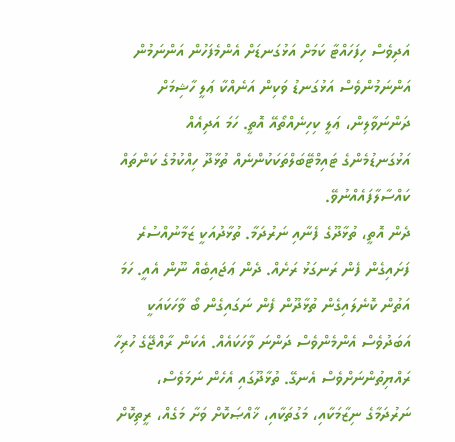އަދިވެސް ހިފަހައްޓާ ކަމަށް އަޅުގަނޑަށް އެންމެފަހުން އަންނަމުން އަންނަމުންވެސް އަޅުގަނޑު ވަކިން އަނެއްކާ ޢަލީ ހާޝިމަށް ދަންނަވާލިން، ޢަލީ ކިހިނެއްތޯއޭ އޮތީ. ހަމަ އަދިއެއް އަޅުގަނޑުމެންގެ ޓައިމްޓޭބަލްތަކަކުންނެއް ތުޅާދޫ ހިއްކުމުގެ ކަންތައް ކައްސާލާފައެއްނުވޭ.
ދެން އޮތީ، ތުޅާދޫގެ ފެނާއި ނަރުދަމާ. ތުޅާދުއަކީ ޒަމާނުއްސުރެ ފަށައިގެން ފެން ރަނގަޅު ރަށެއް. ދެން ޢަޖައިބެއް ނޫން އެއީ. ހަމަ އަތުން ކޮނެލައިގެން ތުޅާދޫން ފެން ނަގައިގެން ބޯ ވާހަކައަކީ އަބަދުވެސް އެންމެންވެސް ދަންނަ ވާހަކައެއް. އެކަން ރާއްޖޭގެ ހުރިހާ ރައްޔިތުންނަށްވެސް އެނގޭ. ތުޅާދޫގައި އެހެން ނަމަވެސް، ނަރުދަމާގެ ނިޒާމަކާއި، މަގުތަކާއި، ޚާއްޞަކޮށް ވަށާ މަގެއް، ރީތިކޮށް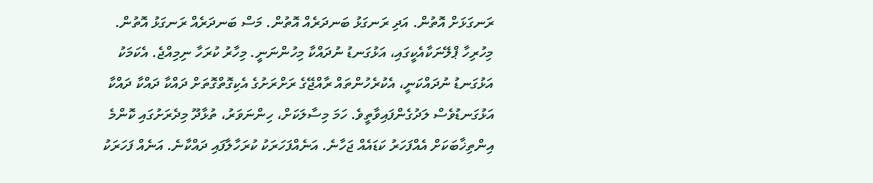ރަނގަޅަށް އޮތުން. އަދި ރަނގަޅު ބަނދަރެއް އޮތުން. މަސް ބަނދަރެއް ރަނގަޅު އޮތުން. މިހުރިހާ ޕްލޭނަކާއެކީގައި، އަޅުގަނޑު ނުދައްކާ މިހުންނަނީ. މިހާރު ކުރަހާ ނިމިއްޖެ. އެކަމަކު އަޅުގަނޑު ނުދައްކަނީ، އެކުރެހުންތައް ރާއްޖޭގެ ރަށްރަށުގެ އެކިގޮތްގޮތަށް ދައްކާ ދައްކާ ދައްކާ އަޅުގަނޑުވެސް ލަދުގެންފައިވާތީވެ. ހަމަ މިސާލަކަށް، ހިންނަވަރު، ތުޅާދޫ މިދެރަށުގައި ކޮންމެ އިންތިޚާބަކަށް އެއްފަހަރު ކަޑައެއް ޖަހާނެ. އަނެއްފަހަރަކު ކުރަހާލާފައި ދައްކާނެ. އަނެއް ފަހަރަކު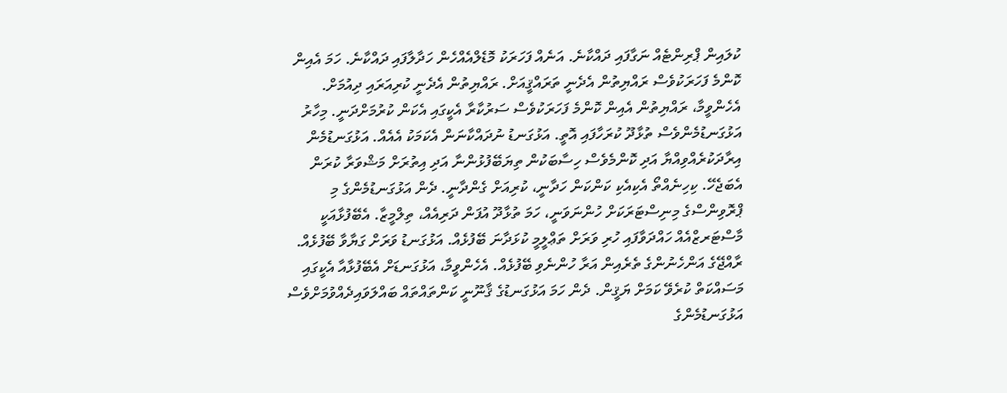ކުލައިން ޕްރިންޓެއް ނަގާފައި ދައްކާނެ. އަނެއް ފަހަރަކު މޮޑެލްއެއްހެން ހަދާލާފައި ދައްކާނެ. ހަމަ އެއިން ކޮންމެ ފަހަރަކުވެސް ރައްޔިތުން އެދެނީ ތަރައްޤީއަށް. ރައްޔިތުން އެދެނީ ކުރިއަރައި ދިއުމަށް. އެހެންވީމާ، ރައްޔިތުން އެއިން ކޮންމެ ފަހަރަކުވެސް ސަރުކާރާ އެކީގައި އެކަން ކުރުމަށްދަނީ. މިހާރު އަޅުގަނޑުމެންވެސް ތުޅާދޫ ކުރަހާފައި އޮތީ. އަޅުގަނޑު ނުދައްކާނަން އެކަމަކު އެއެއް. އަޅުގަނޑުމެން އިރާދަކުރެއްވިއްޔާ އަދި ކޮންމެވެސް ހިސާބަކުން ތިޔަބޭފުޅުންނާ އަދި އިތުރަށް މަޝްވަރާ ކުރަން އެބަޖެހޭ. ކިހިނެއްތޯ އެކިއެކި ކަންކަން ހަދާނީ، ކުރިއަށް ގެންދާނީ. ދެން އަޅުގަނޑުމެންގެ މި ޕްރޮވިންސްގެ މިނިސްޓަރަކަށް ހުންނަވަނީ، ހަމަ ތުޅާދޫ އުފަން ދަރިއެއް، ތިލްމީޒާ. އެބޭފުޅާއަކީ މާސްޓަރޒްއެއް ހައްދަވާފައި ހުރި ވަރަށް ތަޢްލީމީ ކުޅަދާނަ ބޭފުޅެއް. އަޅުގަނޑު ވަރަށް ގަޔާވާ ބޭފުޅެއް. ރާއްޖޭގެ އަންހެނުންގެ ތެރެއިން އަރާ ހުންނެވި ބޭފުޅެއް. އެހެންވީމާ، އަޅުގަނޑަށް އެބޭފުޅާއާ އެކީގައި މަސައްކަތް ކުރެވޭ ކަމަށް ޔަޤީން. ދެން ހަމަ އަޅުގަނޑުގެ ޤާނޫނީ ކަންތައްތައް ބައްލަވައިދެއްވުމަށްވެސް އަޅުގަނޑުމެންގެ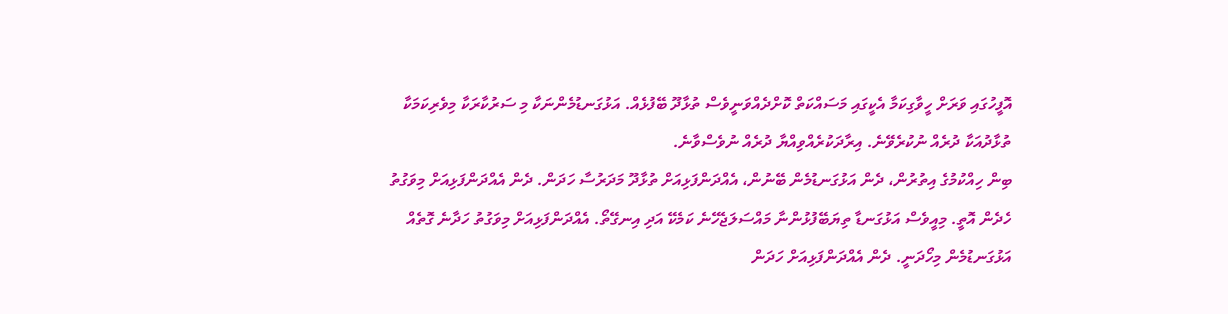އޮފީހުގައި ވަރަށް ހީވާގިކަމާ އެކީގައި މަސައްކަތް ކޮށްދެއްވަނީވެސް ތުޅާދޫ ބޭފުޅެއް. އަޅުގަނޑުމެންނަކާ މި ސަރުކާރަކާ މިވެރިކަމަކާ ތުޅާދުއަކާ ދުރެއް ނުކުރެވޭނެ. އިރާދަކުރެއްވިއްޔާ ދުރެއް ނުވެސްވާނެ.
ބިން ހިއްކުމުގެ އިތުރުން، ދެން އަޅުގަނޑުމެން ބޭނުން، އެއްދަންފަޅިއަށް ތުޅާދޫ މަދަރުސާ ހަދަން. ދެން އެއްދަންފަޅިއަށް މިވަގުތު ހެދެން އޮތީ. މިއީވެސް އަޅުގަނޑާ ތިޔަބޭފުޅުންނާ މައްސަލަޖެހޭނެ ކަމެކޭ އަދި އިނގޭތޯ. އެއްދަންފަޅިއަށް މިވަގުތު ހަދާނެ ގޮތެއް އަޅުގަނޑުމެން މިހޯދަނީ. ދެން އެއްދަންފަޅިއަށް ހަދަން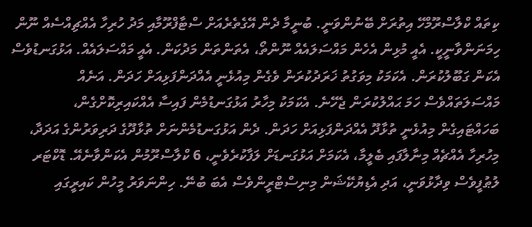ކިތައް ކްލާސްރޫމްހޭ އިތުރަށް ބޭނުންވަނީ. ބުނީމާ ދެން އޭގެތެރެއަށް ސްޓާފްރޫމާއި މަދު ހުރިހާ އެއްޗިއްސެއް ނޫން ހިމަނަންވާނީކީ. އެއީ މުޅިން އެހެން މައްސަލައެއް ނޫންތޯ، އެތަންތަން މަދުކަން. އެއީ މައްސަލައެއް. އަޅުގަނޑުވެސް އެކަން ގަބޫލުކުރަން. އެކަމަކު މިވަގުތު ޚަރަދުކުރަން ވެގެން މިއުޅެނީ އެއްދަންފަޅިއަށް ހަދަން. އަނެއް މައްސަލަތައްވެސް ހަމަ ޙައްލުކުރަން ޖެހޭނެ. އެކަމަކު މިހާރު އަޅުގަނޑުމެން ފައިސާ އެއްކައިރިކޮށްގެން، ބަހައްޓައިގެން މިއުޅެނީ ތުޅާދޫ އެއްދަންފަޅިއަށް ހަދަން. ދެން އަޅުގަނޑުމެންނަށް ތުޅާދޫގެ ދަރިވަރުންގެ އަދަދާ، މިހުރިހާ އެއްޗެއް މިނާލާފައި ބެލީމާ، އެކަމަށް އަޅުގަނޑަށް ލަފާކުރެވެނީ، 6 ކްލާސްރޫމުން އެކަންވާނެއޭ. ޑޮކްޓަރ ލުޠުފީވެސް ވިދާޅުވަނީ، އަދި އެޑިޔުކޭޝަން މިނިސްޓްރީންވެސް އެބަ ބުނޭ. ހިންނަވަރު މީހުން ކައިރީގައި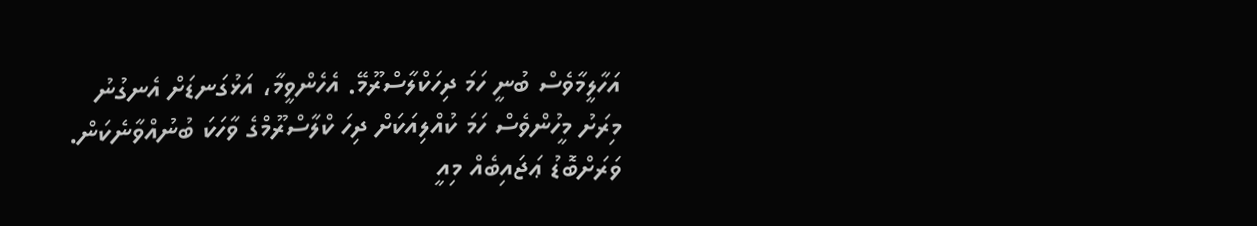އަހާލީމާވެސް ބުނީ ހަމަ ދިހަކްލާސްރޫމޭ. އެހެންވީމާ، އަޅުގަނޑަށް އެނގުނު މިރަށު މީހުންވެސް ހަމަ ކުއްލިއަކަށް ދިހަ ކްލާސްރޫމްގެ ވާހަކަ ބުނުއްވާނެކަން. ވަރަށްބޮޑު ޢަޖައިބެއް މިއީ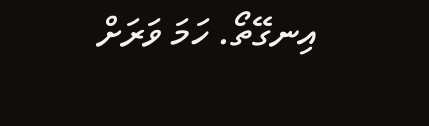އިނގޭތޯ. ހަމަ ވަރަށް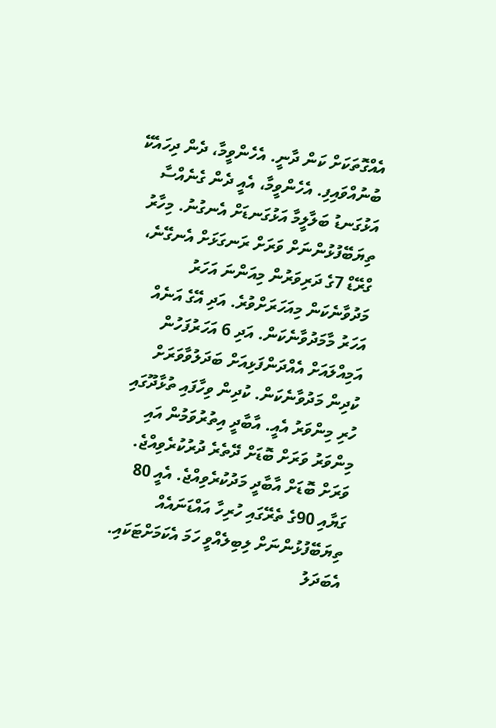އެއްގޮތަކަށް ކަން ދާނީ. އެހެންވީމާ، ދެން ދިހައެކޭ ބުނުއްވައިފި. އެހެންވީމާ، އެއީ ދެން ގެނެއްސާ އަޅުގަނޑު ބަލާލީމާ އަޅުގަނޑަށް އެނގުނު. މިހާރު ތިޔަބޭފުޅުންނަށް ވަރަށް ރަނގަޅަށް އެނގޭނެ، ގްރޭޑް 7ގެ ދަރިވަރުން މިއަންނަ އަހަރު މަދުވާނެކަން މިއަހަރަށްވުރެ. އަދި އޭގެ އަނެއް އަހަރު މާމަދުވާނެކަން. އަދި 6 އަހަރުފަހުން އަމިއްލައަށް އެއްދަންފަޅިއަށް ބަދަލުވާވަރަށް ކުދިން މަދުވާނެކަން. ކުދިން ވިހާފައި ތުޅާދޫގައި ހުރި މިންވަރު އެއީ. އާބާދީ އިތުރުވަމުން އައި މިންވަރު ވަރަށް ބޮޑަށް ދޭތެރެ ދުރުކުރެވިއްޖެ. ވަރަށް ބޮޑަށް އާބާދީ މަދުކުރެވިއްޖެ. އެއީ 80 ގަޔާއި 90ގެ ތެރޭގައި ހުރިހާ އައްޑަނައެއް ތިޔަބޭފުޅުންނަށް ލިބިލެއްވީ ހަމަ އެކަމަށްޓަކައި. އެބަދަލު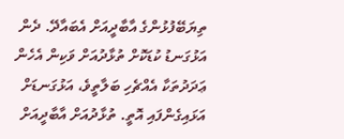ތިޔަބޭފުޅުންގެ އާބާދީއަށް އެބައާދޭ. ދެން އަޅުގަނޑު ކުޑަކޮށް ތުޅާދުއަށް ވަކިން އެހެން ޢަދަދުތަކާ އެއްޗެހި ބަލާތީވެ، އަޅުގަނޑަށް އަޅައިގެންފައި އޮތީ. ތުޅާދުއަށް އާބާދީއަށް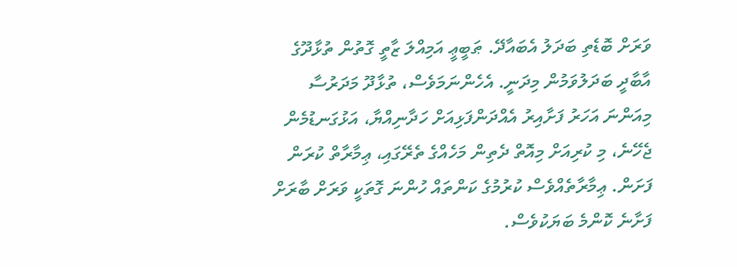ވަރަށް ބޮޑެތި ބަދަލު އެބައާދޭ. ޠަބީޢީ އަމިއްލަ ޒާތީ ގޮތުން ތުޅާދޫގެ އާބާދީ ބަދަލުވަމުން މިދަނީ. އެހެންނަމަވެސް، ތުޅާދޫ މަދަރުސާ މިއަންނަ އަހަރު ފަށާއިރު އެއްދަންފަޅިއަށް ހަދާނިއްޔާ، އަޅުގަނޑުމެން ޖެހޭނެ، މި ކުރިއަށް މިއޮތް ދެތިން މަހެއްގެ ތެރޭގައި، ޢިމާރާތް ކުރަން ފަށަން. ޢިމާރާތެއްވެސް ކުރުމުގެ ކަންތައް ހުންނަ ގޮތަކީ ވަރަށް ބާރަށް ފަށާނެ ކޮންމެ ބަޔަކުވެސް.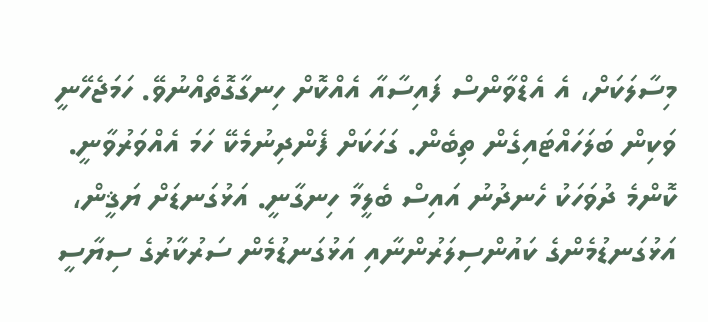މިސާލަކަށް، އެ އެޑްވާންސް ފައިސާއާ އެއްކޮށް ހިނގާގޮތެއްނުވޭ. ހަމަޖެހޭނީ ވަކިން ބަލަހައްޓައިގެން ތިބެން. ގަހަކަށް ފެންދިނުމެކޭ ހަމަ އެއްވަރުވާނީ. ކޮންމެ ދުވަހަކު ހެނދުނު އައިސް ބެލީމާ ހިނގާނީ. އަޅުގަނޑަށް ޔަޤީން، އަޅުގަނޑުމެންގެ ކައުންސިލަރުންނާއި އަޅުގަނޑުމެން ސަރުކާރުގެ ސިޔާސީ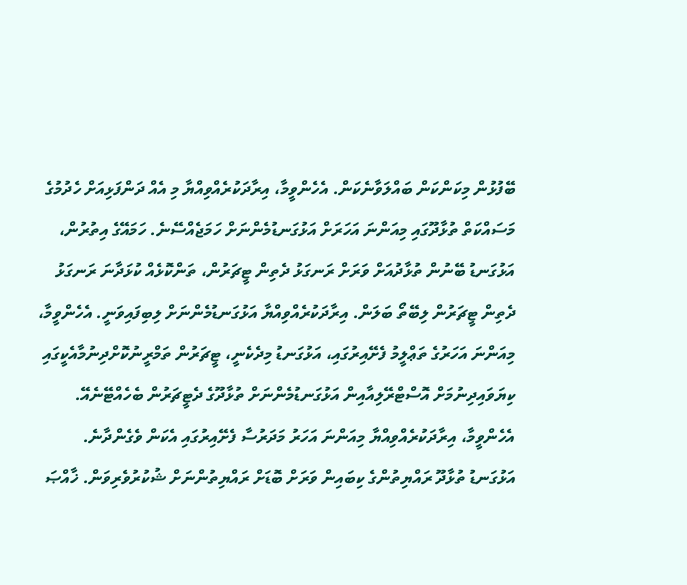ބޭފުޅުން މިކަންކަން ބައްލަވާނެކަން. އެހެންވީމާ، އިރާދަކުރެއްވިއްޔާ މި އެއް ދަންފަޅިއަށް ހެދުމުގެ މަސައްކަތް ތުޅާދޫގައި މިއަންނަ އަހަރަށް އަޅުގަނޑުމެންނަށް ހަމަޖެއްސޭނެ. ހަމައޭގެ އިތުރުން، އަޅުގަނޑު ބޭނުން ތުޅާދުއަށް ވަރަށް ރަނގަޅު ދެތިން ޓީޗަރުން، ތަންކޮޅެއް ކުޅަދާނަ ރަނގަޅު ދެތިން ޓީޗަރުން ލިބޭތޯ ބަލަން. އިރާދަކުރެއްވިއްޔާ އަޅުގަނޑުމެންނަށް ލިބިފައިވަނީ. އެހެންވީމާ، މިއަންނަ އަހަރުގެ ތަޢްލީމު ފެށޭއިރުގައި، އަޅުގަނޑު މިދެކެނީ، ޓީޗަރުން ތަމްރީނުކޮށްދިނުމާއެކީގައި ކިޔަވައިދިނުމަށް އޮސްޓްރޭލިއާއިން އަޅުގަނޑުމެންނަށް ތުޅާދޫގެ ދެޓީޗަރުން ބެހެއްޓޭނެއޭ. އެހެންވީމާ، އިރާދަކުރެއްވިއްޔާ މިއަންނަ އަހަރު މަދަރުސާ ފެށޭއިރުގައި އެކަން ވެގެންދާނެ.
އަޅުގަނޑު ތުޅާދޫ ރައްޔިތުންގެ ކިބައިން ވަރަށް ބޮޑަށް ރައްޔިތުންނަށް ޝުކުރުވެރިވަން. ޚާއްޞަ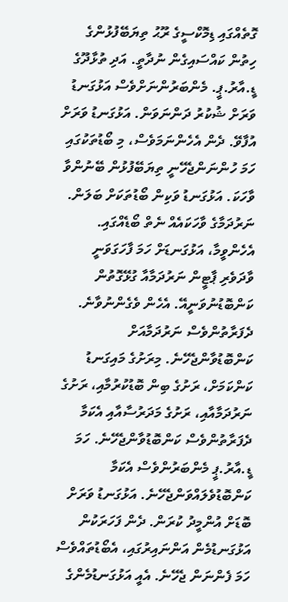ގޮތެއްގައި ޑިމޮކްސީގެ ރޫޙު ތިޔަބޭފުޅުންގެ ހިތުން ކައްސައިގެން ނުދާތީ. އަދި ތުޅާދޫގެ ޑީ.އާރު.ޕީ. މެންބަރުންނަށްވެސް އަޅުގަނޑު ވަރަށް ޝުކުރު ދަންނަވަން. އަޅުގަނޑު ވަރަށް އުފާވޭ. ދެން އެހެންނަމަވެސް، މި ބޯޑުތަކުގައި ހަމަ ހުންނަންޖެހޭނީ ތިޔަބޭފުޅުން ބޭނުންވާ ވާހަކަ. އަޅުގަނޑު ވަކިން ބޯޑުތަކަށް ބަލަން. ނަރުދަމާގެ ވާހަކައެއް ނެތް ބޯޑެއްގައި. އެހެންވީމާ، އަޅުގަނޑަށް ހަމަ ފާހަގަވަނީ ވާދަވެރި ޕާޓީން ނަރުދަމާއާ ގުޅޭގޮތުން ކަންބޮޑުނުވަނީއޭ. އެހެން ވެގެންނުވާނެ. ދެފަރާތުންވެސް ނަރުދަމާއަށް ކަންބޮޑުވާންޖެހޭނެ. މިރަށުގެ މައިގަނޑު ކަންކަމަށް، ރަށުގެ ބިން ބޮޑުކުރުމާއި، ރަށުގެ ނަރުދަމާއާއި، ރަށުގެ މަދަރުސާއާއި އެކަމާ ދެފަރާތުންވެސް ކަންބޮޑުވާންޖެހޭނެ. ހަމަ ޑީ.އާރު.ޕީ މެންބަރުންވެސް އެކަމާ ކަންބޮޑުވެލައްވަންޖެހޭނެ. އަޅުގަނޑު ވަރަށް ބޮޑަށް އުންމީދު ކުރަން. ދެން ފަހަރަކުން އަޅުގަނޑުމެން އަންނައިރުގައި، އެބޯޑުތައްވެސް ހަމަ ފެންނަން ޖެހޭނެ. އެއީ އަޅުގަނޑުމެންގެ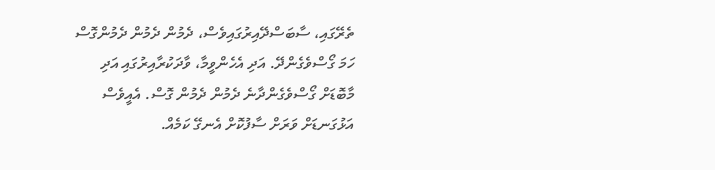ތެރޭގައި، ސާބަސްދޭއިރުގައިވެސް، ދެމުން ދެމުން ދެމުންގޮސް ހަމަ ގޯސްވެގެންދޭ. އަދި އެހެންވީމާ، ވާދަކުރާއިރުގައި އަދި މާބޮޑަށް ގޯސްވެގެންދާނެ ދެމުން ދެމުން ގޮސް. އެއީވެސް އަޅުގަނޑަށް ވަރަށް ސާފުކޮށް އެނގޭ ކަމެއް.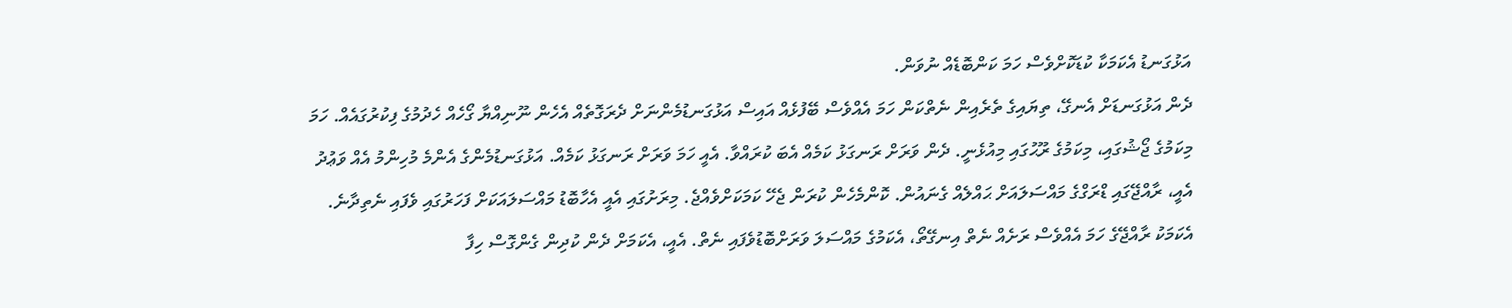އަޅުގަނޑު އެކަމަކާ ކުޑަކޮށްވެސް ހަމަ ކަންބޮޑެއް ނުވަން.
ދެން އަޅުގަނޑަށް އެނގޭ، ތިޔައިގެ ތެރެއިން ނެތްކަން ހަމަ އެއްވެސް ބޭފުޅެއް އައިސް އަޅުގަނޑުމެންނަށް ދެރަގޮތެއް އެހެން ނޫނިއްޔާ ގޯހެއް ހެދުމުގެ ފިކުރުގައެއް. ހަމަ މިކަމުގެ ޖޯޝުގައި، މިކަމުގެ ރޫޙުގައި މިއުޅެނީ. ދެން ވަރަށް ރަނގަޅު ކަމެއް އެބަ ކުރައްވާ. އެއީ ހަމަ ވަރަށް ރަނގަޅު ކަމެއް. އަޅުގަނޑުމެންގެ އެންމެ މުހިންމު އެއް ވަޢުދު އެއީ، ރާއްޖޭގައި ޑްރަގްގެ މައްސަލައަށް ޙައްލެއް ގެނައުން. ކޮންމެހެން ކުރަން ޖެހޭ ކަމަކަށްވެއްޖެ. މިރަށުގައި އެއީ އެހާބޮޑު މައްސަލައަކަށް ފަހަރުގައި ވެފައި ނެތިދާނެ. އެކަމަކު ރާއްޖޭގެ ހަމަ އެއްވެސް ރަށެއް ނެތް އިނގޭތޯ، އެކަމުގެ މައްސަލަ ވަރަށްބޮޑުވެފައި ނެތް. އެއީ، އެކަމަށް ދެން ކުދިން ގެންގޮސް ހިފާ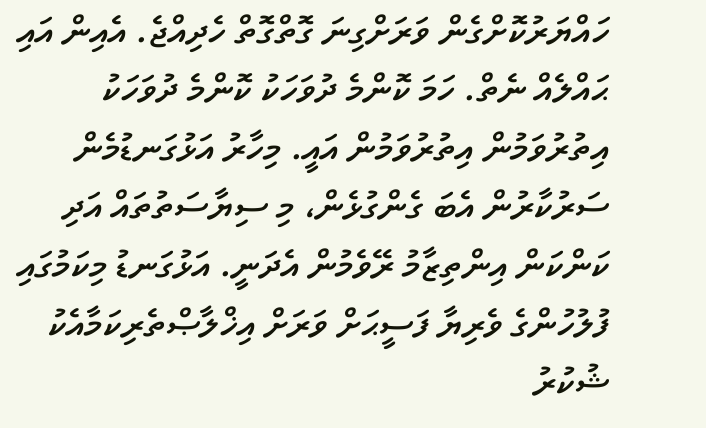ހައްޔަރުކޮށްގެން ވަރަށްގިނަ ގޮތްގޮތް ހެދިއްޖެ. އެއިން އައި ޙައްލެއް ނެތް. ހަމަ ކޮންމެ ދުވަހަކު ކޮންމެ ދުވަހަކު އިތުރުވަމުން އިތުރުވަމުން އައީ. މިހާރު އަޅުގަނޑުމެން ސަރުކާރުން އެބަ ގެންގުޅެން، މި ސިޔާސަތުތައް އަދި ކަންކަން އިންތިޒާމު ރޭވެމުން އެދަނީ. އަޅުގަނޑު މިކަމުގައި ފުލުހުންގެ ވެރިޔާ ފަސީޙަށް ވަރަށް އިޚްލާޞްތެރިކަމާއެކު ޝުކުރު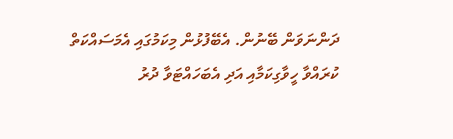ދަންނަވަން ބޭނުން. އެބޭފުޅުން މިކަމުގައި އެމަސައްކަތް ކުރައްވާ ހީވާގިކަމާއި އަދި އެބަހައްޓަވާ ދުރު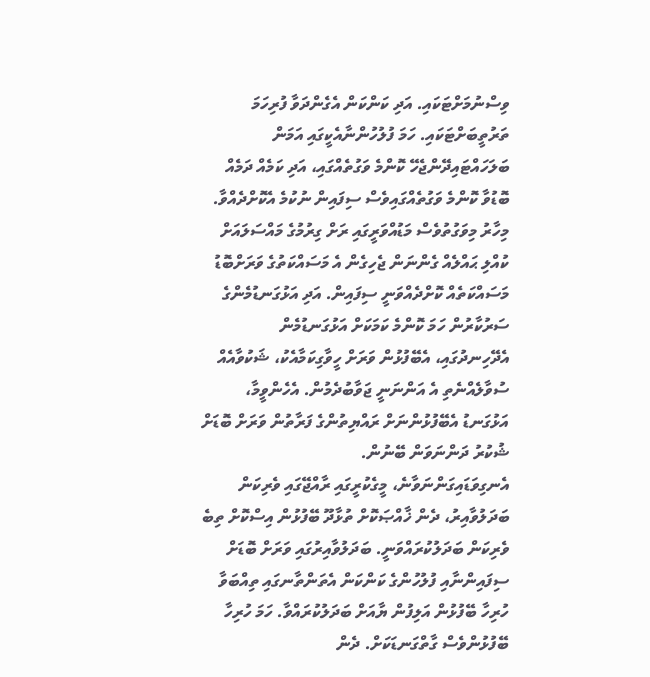ވިސްނުމަށްޓަކައި. އަދި ކަންކަން އެގެންދަވާ ފުރިހަމަ ތަރުތީބަށްޓަކައި. ހަމަ ފުލުހުންނާއެކީގައި އަމަން ބަލަހައްޓައިދޭންޖެހޭ ކޮންމެ ވަގުތެއްގައި، އަދި ކަމެއް ދަމެއް ބޮޑުވާ ކޮންމެ ވަގުތެއްގައިވެސް ސިފައިން ނުކުމެ އެކޮށްދެއްވާ. މިހާރު މިވަގުތުވެސް މަޑުއްވަރީގައި ރަށް ގިރުމުގެ މައްސަލައަށް ކުއްލި ޙައްލެއް ގެންނަން ޖެހިގެން އެ މަސައްކަތުގެ ވަރަށްބޮޑު މަސައްކަތެއް ކޮށްދެއްވަނީ ސިފައިން. އަދި އަޅުގަނޑުމެންގެ ސަރުކާރުން ހަމަ ކޮންމެ ކަމަކަށް އަޅުގަނޑުމެން އެދޭހިނދުގައި، އެބޭފުޅުން ވަރަށް ހީވާގިކަމާއެކު، ޝަކުވާއެއް ސުވާލެއްނެތި އެ އަންނަނީ ޖަވާބުދެމުން. އެހެންވީމާ، އަޅުގަނޑު އެބޭފުޅުންނަށް ރައްޔިތުންގެ ފަރާތުން ވަރަށް ބޮޑަށް ޝުކުރު ދަންނަވަން ބޭނުން.
އެނގިވަޑައިގަންނަވާނެ، މީގެކުރީގައި ރާއްޖޭގައި ވެރިކަން ބަދަލުވާއިރު، ދެން ޚާއްޞަކޮށް ތުޅާދޫ ބޭފުޅުން އިސްކޮށް ތިބެ ވެރިކަން ބަދަލުކުރައްވަނީ. ބަދަލުވާއިރުގައި ވަރަށް ބޮޑަށް ސިފައިންނާއި ފުލުހުންގެ ކަންކަން އެތަންތާނގައި ތިއްބަވާ ހުރިހާ ބޭފުޅުން އަލިފުން ޔާއަށް ބަދަލުކުރައްވާ. ހަމަ ހުރިހާ ބޭފުޅުންވެސް ގާތްގަނޑަކަށް. ދެން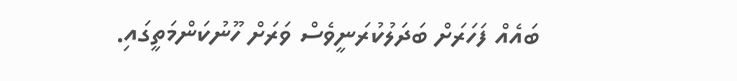ބައެއް ފަހަރަށް ބަދަލުކުރަނީވެސް ވަރަށް ހޫނުކަންމަތީގައި.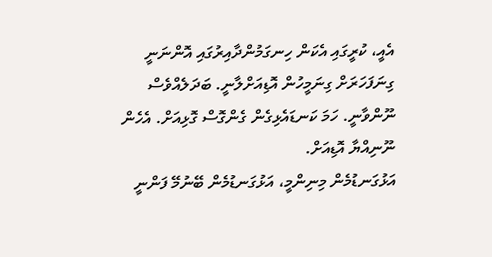އެއީ، ކުރީގައި އެކަން ހިނގަމުންދާއިރުގައި އޮންނަނީ ގިނަފަހަރަށް ގިނަމީހުން އޮޑިއަށްލާނީ. ބަދަލެއްވެސް ނޫންވާނީ. ހަމަ ކަނޑައެޅިގެން ގެންގޮސް ގޮޅިއަށް. އެހެން ނޫނިއްޔާ އޮޑިއަށް.
އަޅުގަނޑުމެން މިނިންމީ، އަޅުގަނޑުމެން ބޭނުމޭ ފަންނީ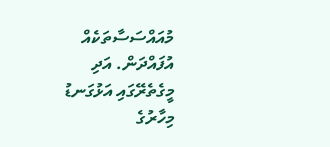މުއައްސަސާތަކެއް އުފައްދަން. އަދި މީގެތެރޭގައި އަޅުގަނޑު މިހާރުގެ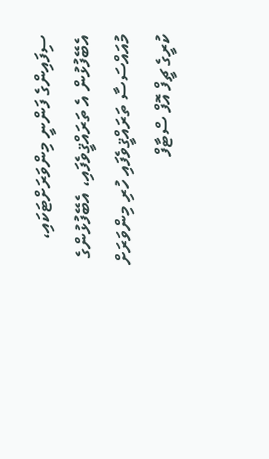ސިފައިންގެ ފަންނީ މިންވަރަށްޓަކައި، އެބޭފުޅުން އެ ތަރައްޤީވެފައި، އެބޭފުޅުންގެ މުއައްސަސާ ތަރައްޤީވެފައި ހުރި މިންވަރަށް ކުރީގެ ޗީފް އޮފް ސްޓާފް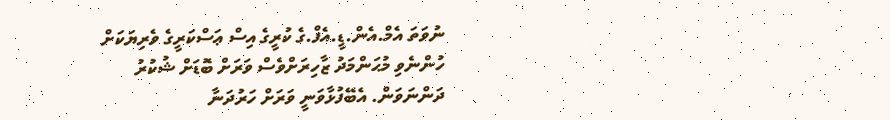ނުވަތަ އެމް.އެން.ޑީ.އެފް.ގެ ކުރީގެ އިސް ޢަސްކަރީގެ ވެރިޔަކަށް ހުންނެވި މުޙަންމަދު ޒާހިރަށްވެސް ވަރަށް ބޮޑަށް ޝުކުރު ދަންނަވަން. އެބޭފުޅާވަނީ ވަރަށް ހަރުދަނާ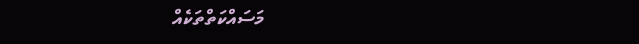މަސައްކަތްތަކެއް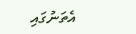އެތަނުގައި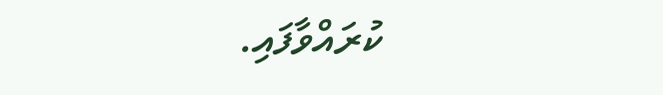ކުރައްވާފައި.